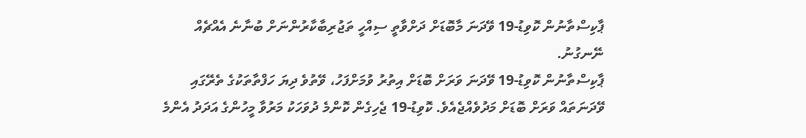ޕާކިސްތާނުން ކޮވިޑު-19 ވޭދަނަ މާބޮޑަށް ދަށްވާތީ ސިއްހީ ތަޖުރިބާކާރުންނަށް ބުނާނެ އެއްޗެއް ނޭނގުނު.
ޕާކިސްތާނުން ކޮވިޑު-19 ވޭދަނަ ވަރަށް ބޮޑަށް އިތުރު ވުމަށްފަހު، ވޭތުވެ ދިޔަ ހަފްތާތަކުގެ ތެރޭގައި ވޭދަނަތައް ވަރަށް ބޮޑަށް މަދުވެއްޖެއެވެ. ކޮވިޑު-19 ޖެހިގެން ކޮންމެ ދުވަހަކު މަރުވާ މީހުންގެ އަދަދު އެންމެ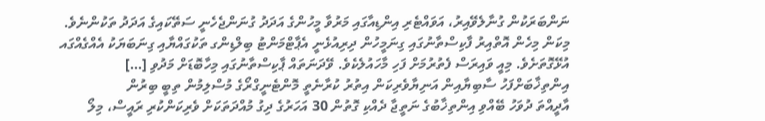ނަންބަރަކުން ގުނާލެވޭއިރު، އަވައްޓެރި އިންޑިއާގައި މަރުވާ މީހުންގެ އަދަދު ގުނަންޖެހެނީ ސަތޭކައިގެ އަދަދު ތަކުންނެވެ. މިކަން މިހެން އޮތްއިރު ފާކިސްތާނުގައި ގިނަމީހުން ދިރިއުޅެނީ އެޕާޓްމަންޓު ބިލްޑިންގ ތަކުގައްޔާއި ގިނަބަޔަކު އެއްގެއްގައ އުޅޭގޮތަށެވެ. މިއީ ވައިރަސް ފެތުރުމަށް ފަހި މާހައުލެކެވެ. ވޭދަނަތައް ޕާކިސްތާނުގައި މިހާބޮޑަށް މަދުވި […]
އިންތިޚާބަށްފަހު ސާބިޔާއިން އަނިޔާވެރިކަން އިތުރު ކުރާނެތީ މޮންޓެނީގްރޯގެ މުސްލިމުން ތިބީ ބިރުން
އާދީއްތަ ދުވަހު ބޭއްވި އިންތިޚާބުގެ ނަތީޖާ ދެއްކި ގޮތުން 30 އަހަރުގެ ދިގު މުއްދަތަކަށް ވެރިކަންކުރި ރައީސް، މިލޯ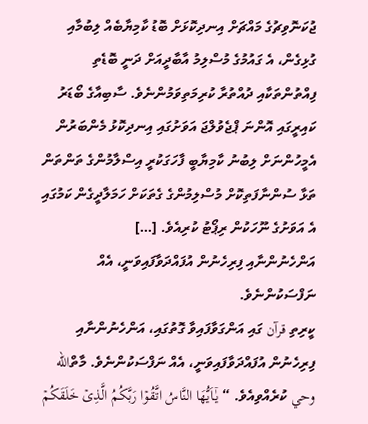ޖުކަނޮވިޗުގެ މައްޗަށް އިނދިކޮޅަށް ބޮޑު ކާމިޔާބެއް ލިބުމާއި ގުޅިގެން، އެ ގައުމުގެ މުސްލިމު އާބާދީއަށް ދަނީ ބޮޑެތި ފިއްތުންތަކާއި ދުއްތުރާ ކުރިމަތިވަމުންނެވެ. ސާބިއާގެ ބޯޑަރު ކައިރީގައި އޮންނަ ޕްޖެވުލްޖަ އަވަށުގައި އިނދިކޮޅު މެންބަރުން އެމީހުންނަށް ލިބުނު ކާމިޔާބީ ފާހަގަކުރީ އިސްލާމުންގެ ތަންތަން ތަޅާ ސުންނާފަތިކޮށް މުސްލިމުންގެ ގެތަކަށް ހަމަލާދީގެން ކަމުގައި އެ އަވަށުގެ ނޫހަކުން ރިޕޯޓު ކުރިއެވެ. […]
އަންހެނުންނާއި ފިރިހެނުން އުފައްދަވާފައިވަނީ، އެއް ނަފްސަކުންނެވެ.
ކީރިތި قرآن ގައި އަންގަވާފައިވާ ގޮތުގައި، އަންހެނުންނާއި ފިރިހެނުން އުފައްދަވާފައިވަނީ، އެއް ނަފްސަކުންނެވެ. މާތްالله وحي ކުރެއްވިއެވެ. “ يٰۤـاَيُّهَا النَّاسُ اتَّقُوۡا رَبَّكُمُ الَّذِىۡ خَلَقَكُمۡ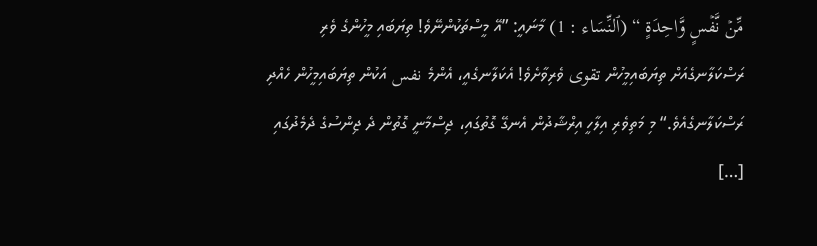مِّنۡ نَّفۡسٍ وَّاحِدَةٍ “ (ٱلنِّسَاء : 1) މާނައީ: ”އޭ މީސްތަކުންނޭވެ! ތިޔަބައި މީހުންގެ ވެރި ރަސްކަލާނގެއަށް ތިޔަބައިމީހުން تقوى ވެރިވާށެވެ! އެކަލާނގެއީ، އެންމެ نفس އަކުން ތިޔަބައިމީހުން ހެއްދި ރަސްކަލާނގެއެވެ.“ މި މަތިވެރި އިލާހީ އިރްޝާދުން އެނގޭ ގޮތުގައި، ޖިސްމާނީ ގޮތުން ދެ ޖިންސުގެ ދެމެދުގައި […]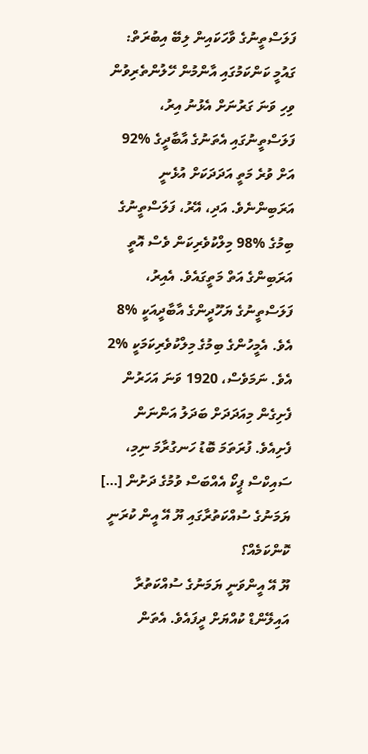ފަލަސްތީނުގެ ވާހަކައިން ލިބޭ އިބުރަތް: ގައުމީ ކަންކަމުގައި އާންމުން ހޭލުންތެރިވުން
ވިހި ވަނަ ގަރުނަށް އެޅުނު އިރު، ފަލަސްތީނުގައި އެތަނުގެ އާބާދީގެ %92 އަށް ވުރެ މަތީ އަދަދަކަށް އުޅެނީ އަރަބިންނެވެ. އަދި، އޭރު، ފަލަސްތީނުގެ ބިމުގެ %98 މިލްކުވެރިކަން ވެސް އޮތީ އަރަބިންގެ އަތް މަތީގައެވެ. އެއިރު، ފަލަސްތީނުގެ ޔަހޫދީންގެ އާބާދީއަކީ %8 އެވެ. އެމީހުންގެ ބިމުގެ މިލްކުވެރިކަމަކީ %2 އެވެ. ނަމަވެސް، 1920 ވަނަ އަހަރުން ފެށިގެން މިއަދަދަށް ބަދަލު އަންނަން ފެށިއެވެ. ފުރަތަމަ ބޮޑު ހަނގުރާމަ ނިމި، ސައިކްސް ޕީކޯ އެއްބަސް ވުމުގެ ދަށުން […]
ޔަމަނުގެ ސުއްކަތުރާގައި ޔޫ އޭ އީން ކުރަނީ ކޮންކަމެއް؟
ޔޫ އޭ އީންވަނީ ޔަމަނުގެ ސުއްކަތުރާ އައިލޭންޑް ކުއްޔަށް ދީފައެވެ. އެތަން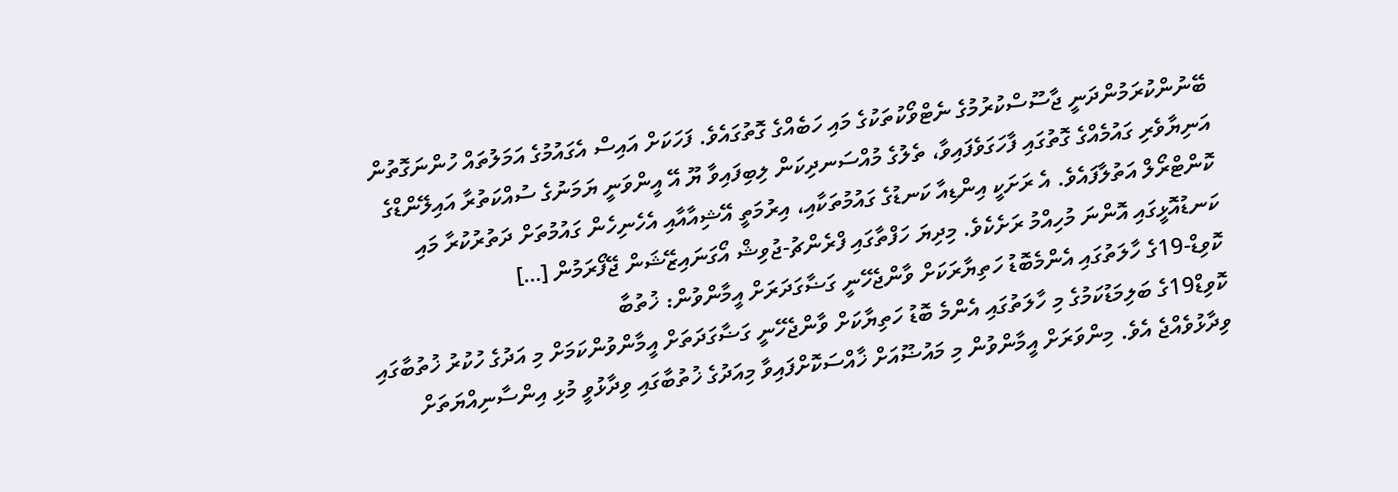ބޭނުންކުރަމުންދަނީ ޖާސޫސްކުރުމުގެ ނެޓްވޯކުތަކުގެ މައި ހަބެއްގެ ގޮތުގައެވެ. ފަހަކަށް އައިސް އެގައުމުގެ އަމަލުތައް ހުންނަގޮތުން އަނިޔާވެރި ގައުމެއްގެ ގޮތުގައި ފާހަގަވެފައިވާ، ތެލުގެ މުއްސަނދިކަން ލިބިފައިވާ ޔޫ އޭ އީންވަނީ ޔަމަނުގެ ސުއްކަތުރާ އައިލޭންޑްގެ ކޮންޓްރޯލް އަތުލާފައެވެ. އެ ރަށަކީ އިންޑިއާ ކަނޑުގެ ގައުމުތަކާއި، އިރުމަތީ އޭޝިއާއާއި އެހެނިހެން ގައުމުތަށް ދަތުރުކުރާ މައި ކަނޑުއޮޅީގައި އޮންނަ މުހިއްމު ރަށެކެވެ. މިދިޔަ ހަފްތާގައި ފްރެންޗު-ޖުވިޝް އޯގަނައިޒޭޝަން ޖޭފޯރަމުން […]
ކޮވިޑް-19ގެ ހާލަތުގައި އެންމެބޮޑު ހަތިޔާރަކަށް ވާންޖެހޭނީ ގަޟާގަދަރަށް އީމާންވުން: ޚުތުބާ
ކޮވިޑް19ގެ ބަލިމަޑުކަމުގެ މި ހާލަތުގައި އެންމެ ބޮޑު ހަތިޔާކަށް ވާންޖެހޭނީ ގަޟާގަދަތަށް އީމާންވުންކަމަށް މި އަދުގެ ހުކުރު ޚުތުބާގައި ވިދާޅުވެއްޖެ އެވެ. މިންވަރަށް އީމާންވުން މި މައުޟޫއަށް ޚާއްސަކޮށްފައިވާ މިއަދުގެ ޚުތުބާގައި ވިދާޅުވީ މުޅި އިންސާނިއްޔަތަށް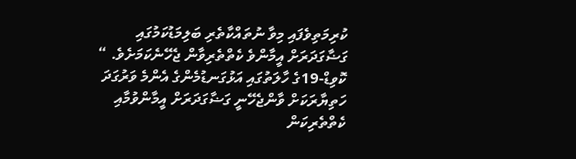ކުރިމަތިވެފައި މިވާ ނުތައްކާތެރި ބަލިމަޑުކަމުގައި ގަޟާގަދަރަށް އީމާންވެ ކެތްތެރިވާން ޖެހޭނެކަމަށެވެ. “ ކޮވިޑް-19ގެ ހާލަތުގައި އަޅުގަނޑުމެންގެ އެންމެ ވަރުގަދަ ހަތިޔާރަކަށް ވާންޖެހޭނީ ގަޟާގަދަރަށް އީމާންވުމާއި ކެތްތެރިކަން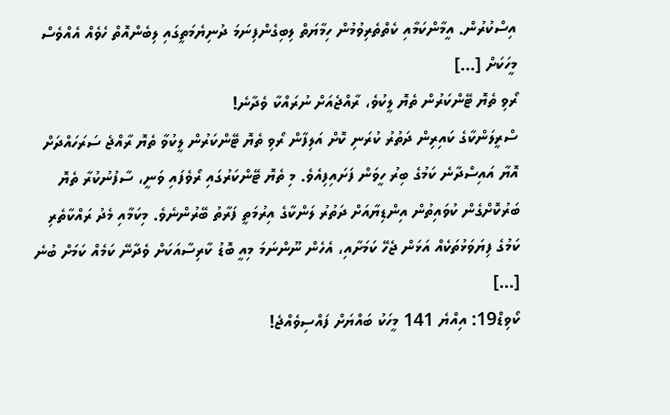އިސްކުރުން. އީމާންކަމާއި ކެތްތެރިވުމުން ހިމާޔަތް ލިބިގެންފިނަމަ ދުނިޔެމަތީގައި ލިބެންއޮތް ހެވެއް އެއްވެސް މީހަކަށް […]
ރޯވި ތެޔޮ ޓޭންކަރުން ތެޔޮ ލީކުވެ، ރާއްޖެއަށް ނުރައްކާ ވެދާނެ!
ސްރީލަންކާގެ ކައިރިން ދަތުރު ކުރަނި ކޮށް އަލިފާން ރޯވި ތެޔޮ ޓޭންކަރުން ލީކުވާ ތެޔޮ ރާއްޖެ ސަރަހައްދަށް އޮޔާ އައިސްދާނެ ކަމުގެ ބިރު ހީވަން ފަށައިފިއެވެ. މި ތެޔޮ ޓޭންކަރުގައި ރޯވެފައި ވަނީ، ސާފުނުކުރާ ތެޔޮ ބަރުކޮށްގެން ކުވައިތުން އިންޑިޔާއަށް ދަތުރު ލަންކާގެ އިރުމަތީ ފަރާތު ބޭރުންނެވެ. މިކަމާއި މެދު ރައްކާތެރި ކަމުގެ ފިޔަވަޅުތަކެއް އަޅަން ޖެހޭ ކަމަށާއި، އެހެން ނޫންނަމަ މިއީ ބޮޑު ކާރިސާއަކަށް ވެދާނޭ ކަމެއް ކަމަށް ބުނެ […]
ކޯވިޑް19: އިއްޔެ 141 މީހަކު ބައްޔަށް ފައްސިވެއްޖެ!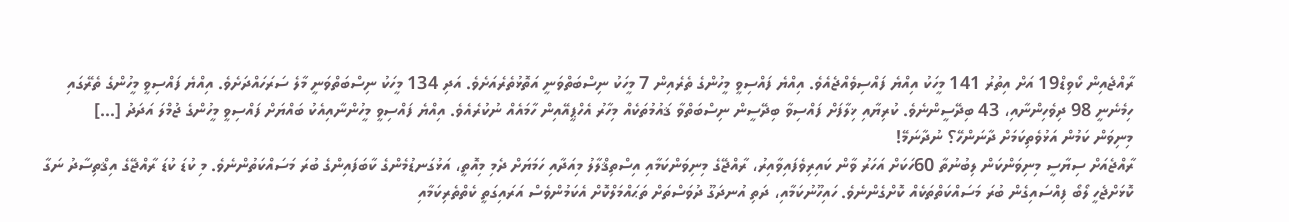ރާއްޖެއިން ކޯވިޑް19 އަށް އިތުރު 141 މީހަކު އިއްޔެ ފައްސިވެއްޖެއެވެ. އިއްޔެ ފައްސިވީ މީހުންގެ ތެރެއިން 7 މީހަކު ނިސްބަތްވަނީ އަތޮޅުތެރެއަށެވެ. އަދި 134 މީހަކު ނިސްބަތްވަނީ މާލެ ސަރަހައްދަށެވެ. އިއްޔެ ފައްސިވީ މީހުންގެ ތެރޭގައި ހިމެނެނީ 98 ދިވެހިންނާއި، 43 ބިދޭސީންނެވެ. ކުރިޔާއި ޚިލާފަށް ފައްސިވާ ބިދޭސީން ނިސްބަތްވާ ޤައުމުތަކެއް މިހާރު އެހްޕީއޭއިން ހާމައެއް ނުކުރެއެވެ. އިއްޔެ ފައްސިވީ މީހުންނާއިއެކު ބައްޔަށް ފައްސިވީ މީހުންގެ ޖުމްލަ އަދަދު […]
މިނިވަން ކަމުން އަޅުވެތިކަމަށް ދާނަންހޭ؟ ނުދާނަމޭ!
ރާއްޖެއަށް ސިޔާސީ މިނިވަންކަން ލިބުނުތާ 60ހަކަށް އަހަރު ވާން ކައިރިވެފައިވާއިރު، ރާއްޖޭގެ މިނިވަންކަމާއި އިސްތިޤްލާލު މިއަދާއި ހަމަޔަށް ދެމި މިއޮތީ، އަޅުގަނޑުމެންގެ ކާބަފައިންގެ ބުރަ މަސައްކަތުންނެވެ. މި ކުޑަ ކުޑަ ރާއްޖޭގެ އިޤްތިސާދު ނަގާ ކޮޅަށްޖެހީ ލޯބޯ ފިއްސައިގެން ބުރަ މަސައްކަތްތަކެއް ކޮށްގެންނެވެ. ހައިހޫނުކަމާއި، ދަތި އުނދަގޫ ދުވަސްތަށް ތަޙައްމަލްކޮށް އެކަމުންވެސް އަރައިގަތީ ކެތްތެރިކަމާއި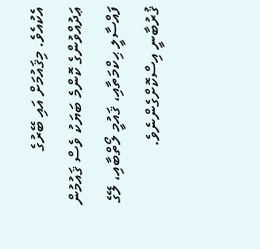އެކުއެވެ. މިޤައުމަށް އައި ބޭރުގެ ޢަދުއްވުންގެ ކޮންމެ ބަޔަކު ވެސް ޤައުމުން ފައްސާލީ ޙިކްމަތާއި، ޤައުމީ ލޯތްބާއި، ލޭގެ ޤުރުބާނީ އިސްކޮށްގެންނެވެ.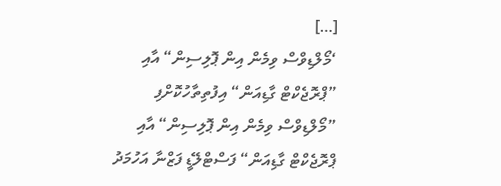[…]
‘މޯލްޑިވްސް ވިމެން އިން ޕޮލިސިން“ އާއި ”ޕްރޮޖެކްޓް ގާޑިއަން“ އިފުތިތާހުކޮށްފި
”މޯލްޑިވްސް ވިމެން އިން ޕޮލިސިން“ އާއި ޕްރޮޖެކްޓް ގާޑިއަން“ ފަސްޓްލޭޑީ ފަޒްނާ އަހުމަދު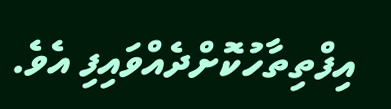އިފްތިތާހުކޮށްދެއްވައިފި އެވެ.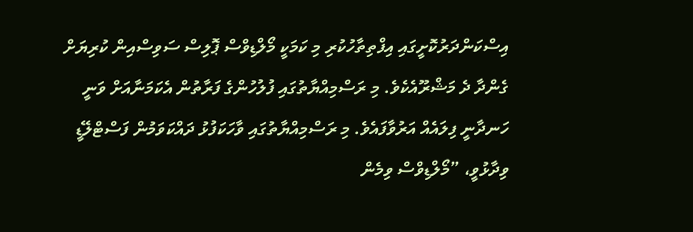އިސްކަންދަރުކޮށީގައި އިފްތިތާހުކުރި މި ކަމަކީ މޯލްޑިވްސް ޕޮލިސް ސަވިސްއިން ކުރިޔަށް ގެންދާ ދެ މަޝްރޫއެކެވެ. މި ރަސްމިއްޔާތުގައި ފުލުހުންގެ ފަރާތުން އެކަމަނާއަށް ވަނީ ހަނދާނީ ފިލައެއް އަރުވާފައެވެ. މި ރަސްމިއްޔާތުގައި ވާހަކަފުޅު ދައްކަވަމުން ފަސްޓްލޭޑީ ވިދާޅުވީ، ”މޯލްޑިވްސް ވިމެން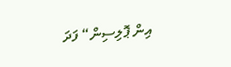އިން ޕޮލިސިން“ ފަދަ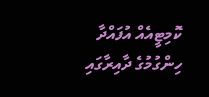ކޮމިޓީއެއް އުފައްދާ ހިންގުމުގެ ދާއިރާގައި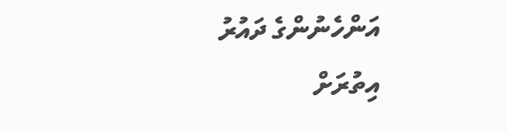އަންހެނުންގެ ދައުރު އިތުރަށް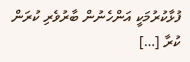ފުޅާކުރުމަކީ އަންހެނުން ބާރުވެރި ކުރަން ކުރާ […]